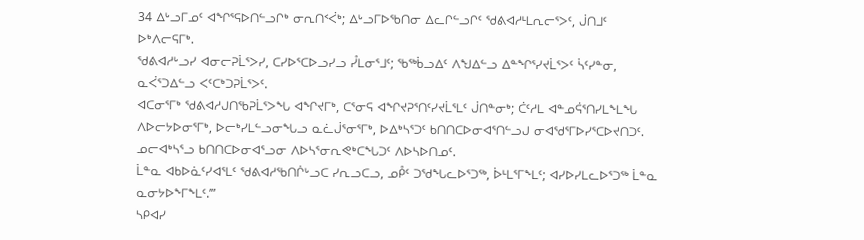34 ᐃᒡᓗᒥᓄᑦ ᐊᖏᕐᕋᐅᑎᓪᓗᒋᒃ ᓂᕆᑎᑉᐹᒃ; ᐃᒡᓗᒥᐅᖃᑎᓂ ᐃᓚᒋᓪᓗᒋᑦ ᖁᕕᐊᓱᒻᒪᕆᓕᕐᐳᑦ, ᒎᑎᒧᑦ ᐅᒃᐱᓕᕋᒥᒃ.
ᖁᕕᐊᓱᒡᓗᓯ ᐊᓂᓕᕈᒫᕐᐳᓯ, ᑕᓯᐅᕐᑕᐅᓗᓯᓗ ᓮᒪᓂᕐᒧᑦ; ᖃᖅᑳᓗᐃᑦ ᐱᖑᐃᓪᓗ ᐃᓐᖏᕐᓯᔪᒫᕐᐳᑦ ᓵᑦᓯᓐᓂ, ᓇᐹᕐᑐᐃᓪᓗ ᐸᑦᑕᒃᑐᕈᒫᕐᐳᑦ.
ᐊᑕᓂᕐᒥᒃ ᖁᕕᐊᓱᒍᑎᖃᕈᒫᕐᐳᖓ ᐊᖏᔪᒥᒃ, ᑕᕐᓂᕋ ᐊᖏᔪᕈᕐᑎᑦᓯᔪᒫᕐᒪᑦ ᒎᑎᓐᓂᒃ; ᑖᑦᓱᒪ ᐊᓐᓄᕌᕐᑎᓯᒪᖕᒪᖓ ᐱᐅᓕᔭᐅᓂᕐᒥᒃ, ᐅᓕᒃᓯᒪᓪᓗᓂᖓᓗ ᓇᓛᒎᕐᓂᕐᒥᒃ, ᐅᐃᒃᓴᕐᑐᑦ ᑲᑎᑎᑕᐅᓂᐊᕐᑎᓪᓗᒍ ᓂᐊᖁᕐᒥᐅᓯᕐᑕᐅᔪᑎᑐᑦ. ᓄᓕᐊᒃᓴᕐᓗ ᑲᑎᑎᑕᐅᓂᐊᕐᓗᓂ ᐱᐅᓴᕐᓂᕆᕙᒃᑕᖓᑐᑦ ᐱᐅᓴᐅᑎᓄᑦ.
ᒫᓐᓇ ᐊᑲᐅᓈᑦᓯᐊᕐᒪᑦ ᖁᕕᐊᓱᖃᑎᒌᒡᓗᑕ ᓯᕆᓗᑕᓗ, ᓄᑬᑦ ᑐᖁᖓᓚᐅᕐᑐᖅ, ᐆᒻᒪᕐᒥᖕᒪᑦ; ᐊᓯᐅᓯᒪᓚᐅᕐᑐᖅ ᒫᓐᓇ ᓇᓂᔭᐅᖕᒥᖕᒪᑦ.’”
ᓴᑭᐊᓯ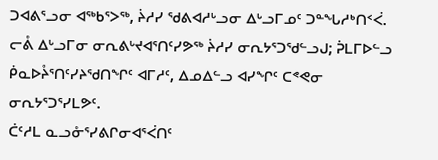ᑐᐊᕕᕐᓗᓂ ᐊᖅᑲᕐᐳᖅ, ᔩᓱᓯ ᖁᕕᐊᓱᒡᓗᓂ ᐃᒡᓗᒥᓄᑦ ᑐᓐᖓᓱᒃᑎᑉᐹ.
ᓕᕔ ᐃᒡᓗᒥᓂ ᓂᕆᕕᒡᔪᐊᕐᑎᑦᓯᕗᖅ ᔩᓱᓯ ᓂᕆᔭᕐᑐᖁᓪᓗᒍ; ᕉᒪᒥᐅᓪᓗ ᑮᓇᐅᔧᕐᑎᑦᓯᔨᖁᑎᖏᑦ ᐊᒥᓱᑦ, ᐃᓄᐃᓪᓗ ᐊᓯᖏᑦ ᑕᕝᕙᓂ ᓂᕆᔭᕐᑐᕐᓯᒪᕗᑦ.
ᑖᑦᓱᒪ ᓇᓗᓁᕐᓯᕕᒋᓂᐊᕐᐹᑎᑦ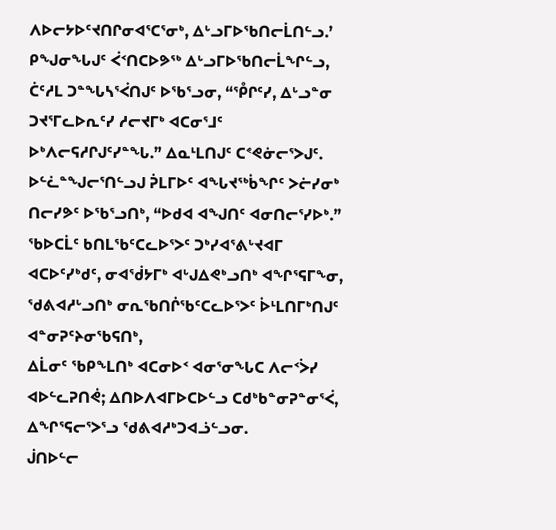ᐱᐅᓕᔭᐅᑦᔪᑎᒋᓂᐊᕐᑕᕐᓂᒃ, ᐃᒡᓗᒥᐅᖃᑎᓕᒫᑎᓪᓗ.’
ᑭᖑᓂᖓᒍᑦ ᐹᑉᑎᑕᐅᕗᖅ ᐃᒡᓗᒥᐅᖃᑎᓕᒫᖏᓪᓗ, ᑖᑦᓱᒪ ᑐᓐᖓᓴᕐᐹᑎᒍᑦ ᐅᖃᕐᓗᓂ, “ᕾᒋᑦᓯ, ᐃᒡᓗᓐᓂ ᑐᔪᕐᒥᓚᐅᕆᑦᓯ ᓱᓕᔪᒥᒃ ᐊᑕᓂᕐᒧᑦ ᐅᒃᐱᓕᕋᓱᒋᒍᑦᓯᓐᖓ.” ᐃᓇᒻᒪᑎᒍᑦ ᑕᕝᕙᓃᓕᕐᐳᒍᑦ.
ᐅᓪᓛᓐᖑᓕᕐᑎᓪᓗᒍ ᕉᒪᒥᐅᑦ ᐊᖓᔪᖅᑳᖏᑦ ᐳᓖᓯᓂᒃ ᑎᓕᓯᕗᑦ ᐅᖃᕐᓗᑎᒃ, “ᐅᑯᐊ ᐊᖑᑎᑦ ᐊᓂᑎᓕᕐᓯᐅᒃ.”
ᖃᐅᑕᒫᑦ ᑲᑎᒪᖃᑦᑕᓚᐅᕐᐳᑦ ᑐᒃᓯᐊᕐᕕᒡᔪᐊᒥ ᐊᑕᐅᑦᓯᒃᑯᑦ, ᓂᐊᖂᔭᒥᒃ ᐊᒡᒍᐃᕙᒃᓗᑎᒃ ᐊᖏᕐᕋᒥᖕᓂ, ᖁᕕᐊᓱᒡᓗᑎᒃ ᓂᕆᖃᑎᒌᖃᑦᑕᓚᐅᕐᐳᑦ ᐆᒻᒪᑎᒥᒃᑎᒍᑦ ᐊᓐᓂᕈᑦᔨᓂᖃᕋᑎᒃ,
ᐃᒫᓂᑦ ᖃᑭᖕᒪᑎᒃ ᐊᑕᓂᐅᑉ ᐊᓂᕐᓂᖓᑕ ᐱᓕᑉᐴᓯ ᐊᐅᓪᓚᕈᑎᕚ; ᐃᑎᐅᐱᐊᒥᐅᑕᐅᓪᓗ ᑕᑯᒃᑲᓐᓂᕈᓐᓂᕐᐹ, ᐃᖏᕐᕋᓕᕐᐳᕐᓗ ᖁᕕᐊᓱᒃᑐᐊᓘᓪᓗᓂ.
ᒎᑎᐅᓪᓕ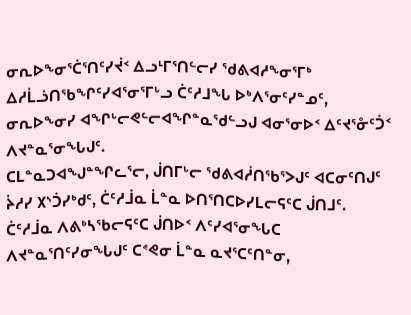ᓂᕆᐅᖕᓂᕐᑖᕐᑎᑦᓯᔫᑉ ᐃᓗᒻᒥᕐᑎᓪᓕᓯ ᖁᕕᐊᓱᖕᓂᕐᒥᒃ ᐃᓱᒫᓘᑎᖃᖏᑦᓯᐊᕐᓂᕐᒥᒡᓗ ᑖᑦᓱᒧᖓ ᐅᒃᐱᕐᓂᑦᓯᓐᓄᑦ, ᓂᕆᐅᖕᓂᓯ ᐊᖏᒡᓕᕙᓪᓕᐊᖏᓐᓇᖁᓪᓗᒍ ᐊᓂᕐᓂᐅᑉ ᐃᑦᔪᕐᓁᑦᑑᑉ ᐱᔪᓐᓇᕐᓂᖓᒍᑦ.
ᑕᒪᓐᓇᑐᐊᖑᓐᖏᓚᕐᓕ, ᒎᑎᒥᒡᓕ ᖁᕕᐊᓲᑎᖃᕐᐳᒍᑦ ᐊᑕᓂᑦᑎᒍᑦ ᔩᓱᓯ ᙭ᔅᑑᓯᒃᑯᑦ, ᑖᑦᓱᒨᓇ ᒫᓐᓇ ᐅᑎᕐᑎᑕᐅᓯᒪᓕᕋᑦᑕ ᒎᑎᒧᑦ.
ᑖᑦᓱᒨᓇ ᐱᕕᒃᓴᖃᓕᕋᑦᑕ ᒎᑎᐅᑉ ᐱᑦᓯᐊᕐᓂᖓᑕ ᐱᔪᓐᓇᕐᑎᑦᓯᓂᖓᒍᑦ ᑕᕝᕙᓂ ᒫᓐᓇ ᓇᔪᕐᑕᑦᑎᓐᓂ,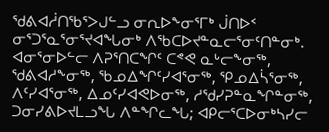ᖁᕕᐊᓲᑎᖃᕐᐳᒍᓪᓗ ᓂᕆᐅᖕᓂᕐᒥᒃ ᒎᑎᐅᑉ ᓂᕐᑐᕐᓇᕐᓂᕐᔪᐊᖓᓂᒃ ᐱᖃᑕᐅᔪᓐᓇᓕᕐᓂᑦᑎᓐᓂᒃ.
ᐊᓂᕐᓂᐅᓪᓕ ᐱᕈᕐᑎᑕᖏᑦ ᑕᕝᕙ ᓇᒡᓕᖕᓂᖅ, ᖁᕕᐊᓱᖕᓂᖅ, ᖃᓄᐃᖏᑦᓯᐊᕐᓂᖅ, ᕿᓄᐃᓵᕐᓂᖅ, ᐱᑦᓯᐊᕐᓂᖅ, ᐃᓄᑦᓯᐊᕙᐅᓂᖅ, ᓱᖁᓯᕈᓐᓇᖏᓐᓂᖅ,
ᑐᓂᓯᕕᐅᔪᒪᓗᖓ ᐱᓐᖏᓚᖓ; ᐊᑭᓕᕐᑕᐅᓂᒃᓴᓯᓕ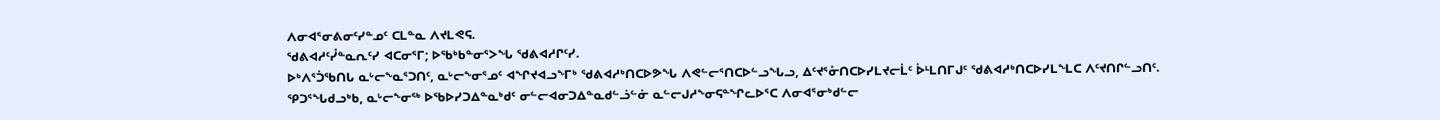ᐱᓂᐊᕐᓂᕕᓂᑦᓯᓐᓄᑦ ᑕᒪᓐᓇ ᐱᔪᒪᕙᕋ.
ᖁᕕᐊᓱᑦᓮᓐᓇᕆᑦᓯ ᐊᑕᓂᕐᒥ; ᐅᖃᒃᑲᓐᓂᕐᐳᖓ ᖁᕕᐊᓱᒋᑦᓯ.
ᐅᒃᐱᕐᑑᖃᑎᒐ ᓇᒡᓕᖕᓇᕐᑐᑎᑦ, ᓇᒡᓕᖕᓂᕐᓄᑦ ᐊᖏᔪᐊᓗᖕᒥᒃ ᖁᕕᐊᓱᒃᑎᑕᐅᕗᖓ ᐱᕙᓪᓕᕐᑎᑕᐅᓪᓗᖓᓗ, ᐃᑦᔪᕐᓁᑎᑕᐅᓯᒪᔪᓕᒫᑦ ᐆᒻᒪᑎᒥᒍᑦ ᖁᕕᐊᓱᒃᑎᑕᐅᓯᒪᖕᒪᑕ ᐱᑦᔪᑎᒋᓪᓗᑎᑦ.
ᕿᑐᕐᖓᑯᓗᒃᑲ, ᓇᒡᓕᖕᓂᖅ ᐅᖃᐅᓯᑐᐃᓐᓇᒃᑯᑦ ᓂᓪᓕᐊᓂᑐᐃᓐᓇᑯᓪᓘᓪᓃ ᓇᓪᓕᒍᓱᖕᓂᕋᓐᖏᓚᐅᕐᑕ ᐱᓂᐊᕐᓂᒃᑯᓪᓕ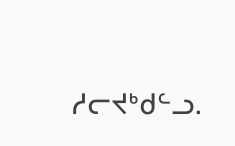ᓱᓕᔪᒃᑯᓪᓗ.